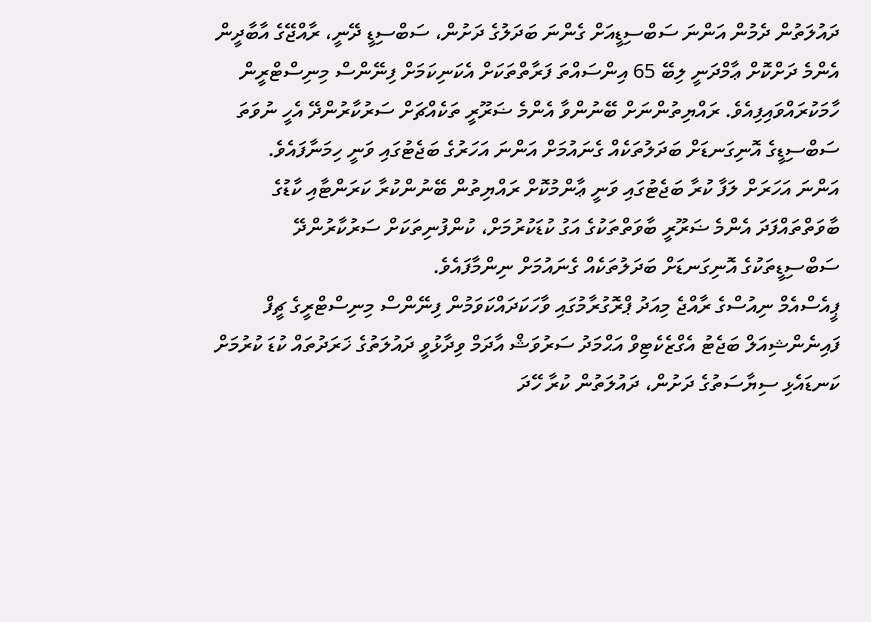ދައުލަތުން ދެމުން އަންނަ ސަބްސިޑީއަށް ގެންނަ ބަދަލުގެ ދަށުން، ސަބްސިޑީ ދޭނީ، ރާއްޖޭގެ އާބާދީން އެންމެ ދަށްކޮށް ޢާމްދަނީ ލިބޭ 65 އިންސައްތަ ފަރާތްތަކަށް އެކަނިކަމަށް ފިނޭންސް މިނިސްޓްރީން ހާމަކުރައްވައިފިއެވެ. ރައްޔިތުންނަށް ބޭނުންވާ އެންމެ ޟަރޫރީ ތަކެއްޗަށް ސަރުކާރުންދޭ އެހީ ނުވަތަ ސަބްސިޑީގެ އޮނިގަނޑަށް ބަދަލުތަކެއް ގެނައުމަށް އަންނަ އަހަރުގެ ބަޖެޓުގައި ވަނީ ހިމަނާފައެވެ.
އަންނަ އަހަރަށް ލަފާ ކުރާ ބަޖެޓުގައި ވަނީ ޢާންމުކޮށް ރައްޔިތުން ބޭނުންކުރާ ކަރަންޓާއި ކާޑުގެ ބާވަތްތައްފަދަ އެންމެ ޟަރޫރީ ބާވަތްތަކުގެ އަގު ކުޑަކުރުމަށް، ކުންފުނިތަކަށް ސަރުކާރުންދޭ ސަބްސިޑީތަކުގެ އޮނިގަނޑަށް ބަދަލުތަކެއް ގެނައުމަށް ނިންމާފައެވެ.
ޕީއެސްއެމް ނިއުސްގެ ރާއްޖެ މިއަދު ޕްރޮގުރާމުގައި ވާހަކަދައްކަވަމުން ފިނޭންސް މިނިސްޓްރީގެ ޗީފް ފައިނެންޝިއަލް ބަޖެޓު އެގްޒެކެޓިވް އަޙްމަދު ސަރުވަޝް އާދަމް ވިދާޅުވީ ދައުލަތުގެ ޚަރަދުތައް ކުޑަ ކުރުމަށް ކަނޑައެޅި ސިޔާސަތުގެ ދަށުން، ދައުލަތުން ކުރާ ހޭދަ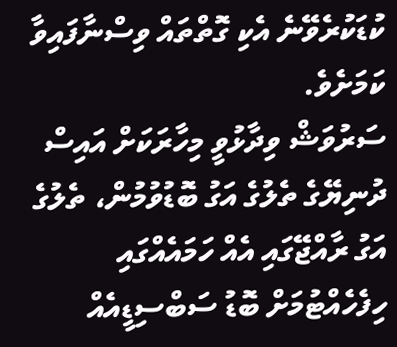ކުޑަކުރެވޭނެ އެކި ގޮތްތައް ވިސްނާފައިވާ ކަމަށެވެ.
ސަރުވަޝް ވިދާޅުވީ މިހާރަކަށް އައިސް ދުނިޔޭގެ ތެލުގެ އަގު ބޮޑުވުމުން، ތެލުގެ އަގު ރާއްޖޭގައި އެއް ހަމައެއްގައި ހިފެހެއްޓުމަށް ބޮޑު ސަބްސިޑީއެއް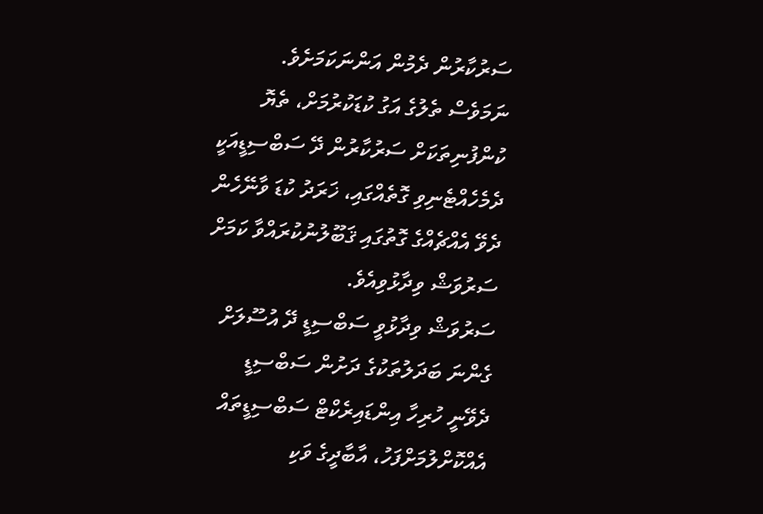ސަރުކާރުން ދެމުން އަންނަކަމަށެވެ. ނަމަވެސް ތެލުގެ އަގު ކުޑަކުރުމަށް، ތެޔޮ ކުންފުނިތަކަށް ސަރުކާރުން ދޭ ސަބްސިޑީއަކީ ދެމެހެއްޓެނިވި ގޮތެއްގައި، ޚަރަދު ކުޑަ ވާނޭހެން ދެވޭ އެއްޗެއްގެ ގޮތުގައި ޤަބޫލުނުކުރައްވާ ކަމަށް ސަރުވަޝް ވިދާޅުވިއެވެ.
ސަރުވަޝް ވިދާޅުވީ ސަބްސިޑީ ދޭ އުސޫލަށް ގެންނަ ބަދަލުތަކުގެ ދަށުން ސަބްސިޑީ ދެވޭނީ ހުރިހާ އިންޑައިރެކްޓް ސަބްސިޑީތައް އެއްކޮށްލުމަށްފަހު، އާބާދީގެ ވަކި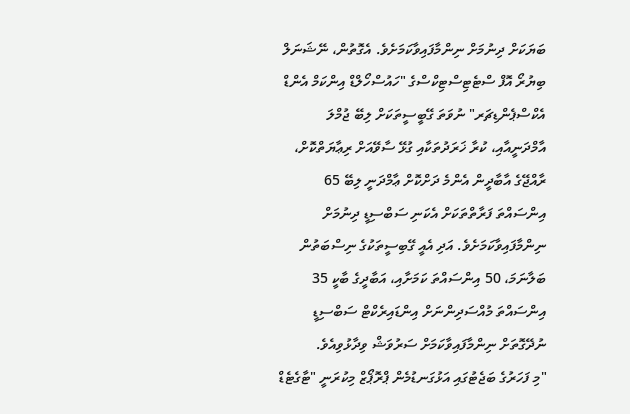ބަޔަކަށް ދިނުމަށް ނިންމާފައިވާކަމަށެވެ. އެގޮތުން، ނޭޝަނަލް ބިޔުރޯ އޮފް ސްޓެޓިސްޓިކްސްގެ "ހައުސްހޯލްޑް އިންކަމް އެންޑް އެކްސްޕެންޑިޗަރ" ނުވަތަ ގޭބީސީތަކަށް ލިބޭ ޖުމްލަ އާމްދަނީއާއި، ކުރާ ޚަރަދުތަކާއި ގުޅޭ ސާވޭއަށް ރިޢާޔަތްކޮށް، ރާއްޖޭގެ އާބާދީން އެންމެ ދަށްކޮށް ޢާމްދަނީ ލިބޭ 65 އިންސައްތަ ފަރާތްތަކަށް އެކަނި ސަބްސިޑީ ދިނުމަށް ނިންމާފައިވާކަމަށެވެ. އަދި އެއީ ގޭބިސީތަކުގެ ނިސްބަތުން ބަލާނަމަ، 50 އިންސައްތަ ކަމަށާއި، އަބާދީގެ ބާކީ 35 އިންސައްތަ މުއްސަދިންނަށް އިންޑައިރެކްޓް ސަބްސިޑީ ނުދޭގޮތަށް ނިންމާފައިވާކަމަށް ސަރުވަޝް ވިދާޅުވިއެވެ.
"މި ފަހަރުގެ ބަޖެޓުގައި އަޅުގަނޑުމެން ޕްރޮޕޯޒް މިކުރަނީ "ޓާގެޓެޑް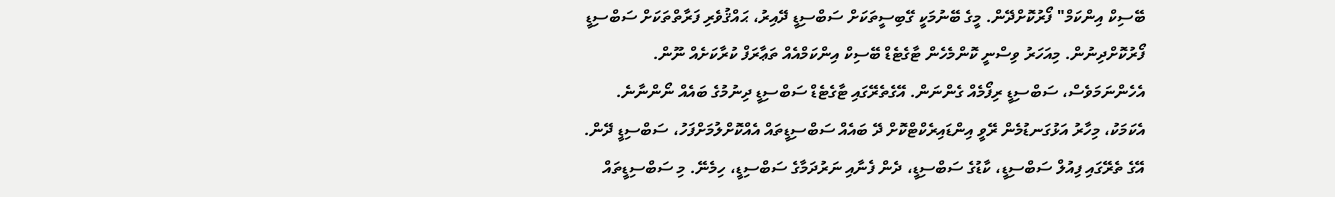ބޭސިކް އިންކަމް" ފޯރުކޮށްދޭން. މީގެ ބޭނުމަކީ ގޭބިސީތަކަށް ސަބްސިޑީ ދޭއިރު، ޙައްޤުވެރި ފަރާތްތަކަށް ސަބްސިޑީ ފޯރުކޮށްދިނުން. މިއަހަރު ވިސްނީ ކޮންމެހެން ޓާގެޓެޑް ބޭސިކް އިންކަމްއެއް ތަޢާރަފް ކުރާކަށެއް ނޫން. އެހެންނަމަވެސް، ސަބްސިޑީ ރިފޯމެއް ގެންނަން. އޭގެތެރޭގައި ޓާގެޓެޑް ސަބްސިޑީ ދިނުމުގެ ބައެއް ނޯންނާނެ. އެކަމަކު، މިހާރު އަޅުގަނޑުމެން ރޭވީ އިންޑައިރެކްޓްކޮށް ދޭ ބައެއް ސަބްސިޑީތައް އެއްކޮށްލުމަށްފަހު، ސަބްސިޑީ ދޭން. އޭގެ ތެރޭގައި ފިއުލް ސަބްސިޑީ، ކާޑުގެ ސަބްސިޑީ، ދެން ފެނާއި ނަރުދަމާގެ ސަބްސިޑީ، ހިމެނޭ. މި ސަބްސިޑީތައް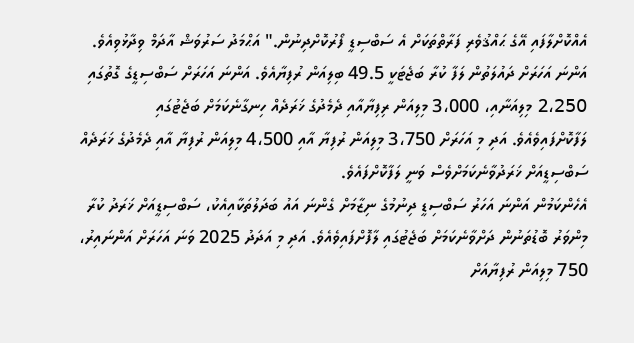އެއްކޮށްލާފައި އޭގެ ޙައްޤުވެރި ފަރާތްތަކަށް އެ ސަބްސިޑީ ފޯރުކޮށްދިނުން." އަޙްމަދު ސަރުވަޝް އާދަމް ވިދާޅުވިއެވެ.
އަންނަ އަހަރަށް ދައުލަތުން ލަފާ ކުރާ ބަޖެޓަކީ 49.5 ބިލިއަން ރުފިޔާއެވެ. އަންނަ އަހަރަށް ސަބްސިޑީގެ ގޮތުގައި 2،250 މިލިއަނާއި، 3،000 މިލިއަން ރިފިޔާއާއި ދެމެދުގެ ޚަރަދެއް ހިނގާނެކަމަށް ބަޖެޓުގައި ލަފާކޮށްފައިވެއެވެ. އަދި މި އަހަރަށް 3،750 މިލިއަން ރުފިޔާ އާއި 4،500 މިލިއަން ރުފިޔާ އާއި ދެމެދުގެ ޚަރަދެއް ސަބްސިޑީއަށް ޚަރަދުވާނެކަމަށްވެސް ވަނީ ލަފާކޮށްފައެވެ.
އެހެންކަމުން އަންނަ އަހަރު ސަބްސިޑީ ދިނުމުގެ ނިޒާމަށް ގެންނަ އައު ބަދަލުތަކާއިއެކު، ސަބްސިޑީއަށް ޚަރަދު ކުރާ މިންވަރު ބޮޑުތަނުން ދަށްވާނެކަމަށް ބަޖެޓުގައި ލާފޮށްފައިވެއެވެ. އަދި މި އަދަދު 2025 ވަނަ އަހަރަށް އަންނައިރު، 750 މިލިއަން ރުފިޔާއަށް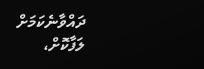ދައްވާނެކަމަށް ލަފާކޮށް،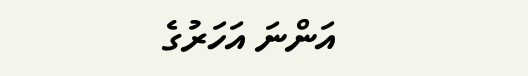އަންނަ އަހަރުގެ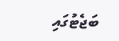ބަޖެޓުގައި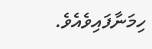ހިމަނާފައިވެއެވެ.